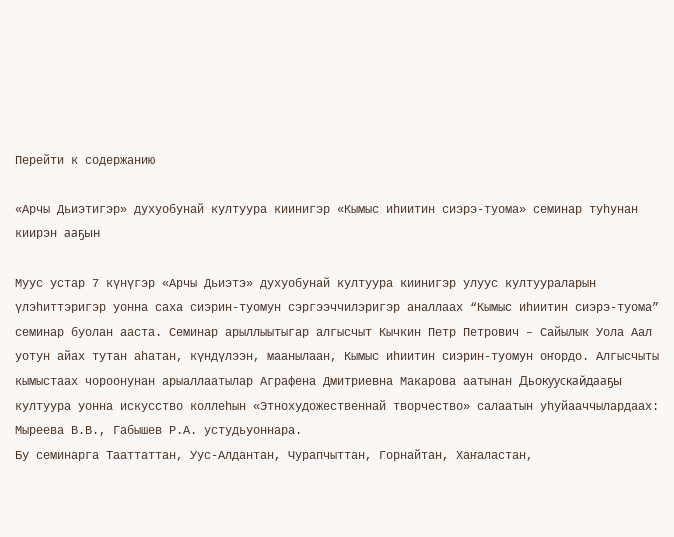Перейти к содержанию

«Арчы Дьиэтигэр» духуобунай култуура киинигэр «Кымыс иһиитин сиэрэ-туома» семинар туһунан киирэн ааҕын

Муус устар 7 күнүгэр «Арчы Дьиэтэ» духуобунай култуура киинигэр улуус култуураларын үлэһиттэригэр уонна саха сиэрин-туомун сэргээччилэригэр аналлаах “Кымыс иһиитин сиэрэ-туома” семинар буолан ааста. Семинар арыллыытыгар алгысчыт Кычкин Петр Петрович – Сайылык Уола Аал уотун айах тутан аһатан, күндүлээн, маанылаан, Кымыс иһиитин сиэрин-туомун оҥордо. Алгысчыты кымыстаах чороонунан арыаллаатылар Аграфена Дмитриевна Макарова аатынан Дьокуускайдааҕы култуура уонна искусство коллеһын «Этнохудожественнай творчество» салаатын уһуйааччылардаах: Мыреева В.В., Габышев Р.А. устудьуоннара.
Бу семинарга Тааттаттан, Уус-Алдантан, Чурапчыттан, Горнайтан, Хаҥаластан,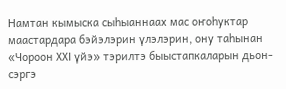Намтан кымыска сыһыаннаах мас оҥоһуктар маастардара бэйэлэрин үлэлэрин, ону таһынан «Чороон XXI үйэ» тэрилтэ быыстапкаларын дьон-сэргэ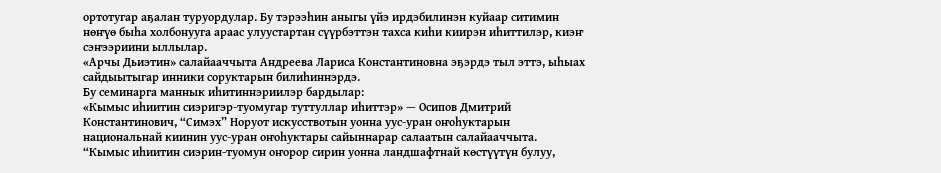ортотугар аҕалан туруордулар. Бу тэрээһин аныгы үйэ ирдэбилинэн куйаар ситимин нөҥүө быһа холбонууга араас улуустартан сүүрбэттэн тахса киһи киирэн иһиттилэр, киэҥ сэҥээриини ыллылар.
«Арчы Дьиэтин» салайааччыта Андреева Лариса Константиновна эҕэрдэ тыл эттэ, ыһыах сайдыытыгар инники соруктарын билиһиннэрдэ.
Бу семинарга маннык иһитиннэриилэр бардылар:
«Кымыс иһиитин сиэригэр-туомугар туттуллар иһиттэр» — Осипов Дмитрий Константинович, “Симэх” Норуот искусствотын уонна уус-уран оҥоһуктарын  национальнай киинин уус-уран оҥоһуктары сайыннарар салаатын салайааччыта.
“Кымыс иһиитин сиэрин-туомун оҥорор сирин уонна ландшафтнай көстүүтүн булуу,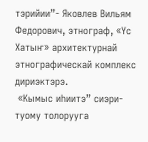тэрийии”- Яковлев Вильям Федорович, этнограф, «Үс Хатыҥ» архитектурнай этнографическай комплекс дириэктэрэ.
 «Кымыс иһиитэ” сиэри-туому толорууга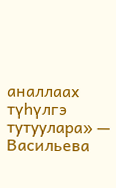аналлаах түһүлгэ тутуулара» —  Васильева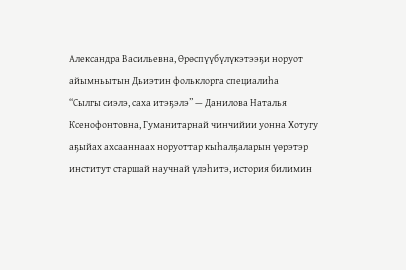Александра Васильевна, Өрөспүүбүлүкэтээҕи норуот айымньытын Дьиэтин фольклорга специалиһа
“Сылгы сиэлэ, саха итэҕэлэ” — Данилова Наталья Ксенофонтовна, Гуманитарнай чинчийии уонна Хотугу аҕыйах ахсааннаах норуоттар кыһалҕаларын үөрэтэр институт старшай научнай үлэһитэ, история билимин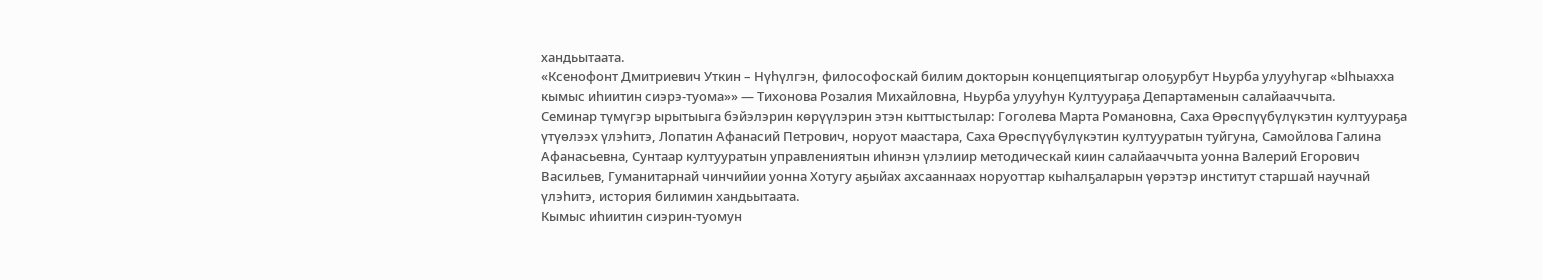хандьытаата.
«Ксенофонт Дмитриевич Уткин – Нүһүлгэн, философоскай билим докторын концепциятыгар олоҕурбут Ньурба улууһугар «Ыһыахха кымыс иһиитин сиэрэ-туома»» — Тихонова Розалия Михайловна, Ньурба улууһун Култуураҕа Департаменын салайааччыта.
Семинар түмүгэр ырытыыга бэйэлэрин көрүүлэрин этэн кыттыстылар: Гоголева Марта Романовна, Саха Өрөспүүбүлүкэтин култуураҕа үтүөлээх үлэһитэ, Лопатин Афанасий Петрович, норуот маастара, Саха Өрөспүүбүлүкэтин култууратын туйгуна, Самойлова Галина Афанасьевна, Сунтаар култууратын управлениятын иһинэн үлэлиир методическай киин салайааччыта уонна Валерий Егорович Васильев, Гуманитарнай чинчийии уонна Хотугу аҕыйах ахсааннаах норуоттар кыһалҕаларын үөрэтэр институт старшай научнай үлэһитэ, история билимин хандьытаата.
Кымыс иһиитин сиэрин-туомун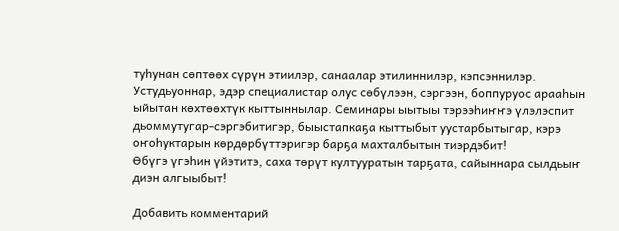туһунан сөптөөх сүрүн этиилэр, санаалар этилиннилэр, кэпсэннилэр. Устудьуоннар, эдэр специалистар олус сɵбүлээн, сэргээн, боппуруос арааһын ыйытан кɵхтɵɵхтүк кыттыннылар. Семинары ыытыы тэрээһиҥҥэ үлэлэспит дьоммутугар-сэргэбитигэр, быыстапкаҕа кыттыбыт уустарбытыгар, кэрэ оҥоһуктарын көрдөрбүттэригэр барҕа махталбытын тиэрдэбит!
Өбүгэ үгэһин үйэтитэ, саха төрүт култууратын тарҕата, сайыннара сылдьыҥ диэн алгыыбыт!

Добавить комментарий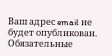Ваш адрес email не будет опубликован. Обязательные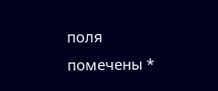поля помечены *